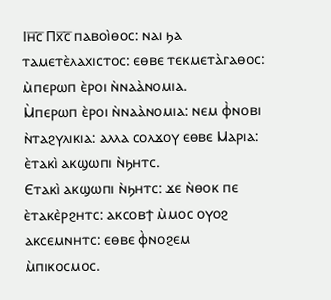Ⲓⲏ̅ⲥ̅ Ⲡⲭ̅ⲥ̅ ⲡⲁⲃⲟⲓ̀ⲑⲟⲥ: ⲛⲁⲓ ϧⲁ ⲧⲁⲙⲉⲧⲉ̀ⲗⲁⲭⲓⲥⲧⲟⲥ: ⲉⲑⲃⲉ ⲧⲉⲕⲙⲉⲧⲁ̀ⲅⲁⲑⲟⲥ: ⲙ̀ⲡⲉⲣⲱⲡ ⲉ̀ⲣⲟⲓ ⲛ̀ⲛⲁⲁ̀ⲛⲟⲙⲓⲁ.
Ⲙ̀ⲡⲉⲣⲱⲡ ⲉ̀ⲣⲟⲓ ⲛ̀ⲛⲁⲁ̀ⲛⲟⲙⲓⲁ: ⲛⲉⲙ ⲫ̀ⲛⲟⲃⲓ ⲛ̀ⲧⲁϩⲩⲗⲓⲕⲓⲁ: ⲁⲗⲗⲁ ⲥⲟⲗϫⲟⲩ ⲉⲑⲃⲉ Ⲙⲁⲣⲓⲁ: ⲉ̀ⲧⲁⲕⲓ̀ ⲁⲕϣⲱⲡⲓ ⲛ̀ϧⲏⲧⲥ.
Ⲉⲧⲁⲕⲓ̀ ⲁⲕϣⲱⲡⲓ ⲛ̀ϧⲏⲧⲥ: ϫⲉ ⲛ̀ⲑⲟⲕ ⲡⲉ ⲉ̀ⲧⲁⲕⲉ̀ⲣϩⲏⲧⲥ: ⲁⲕⲥⲟⲃϯ ⲙ̀ⲙⲟⲥ ⲟⲩⲟϩ ⲁⲕⲥⲉⲙⲛⲏⲧⲥ: ⲉⲑⲃⲉ ⲫ̀ⲛⲟϩⲉⲙ ⲙ̀ⲡⲓⲕⲟⲥⲙⲟⲥ.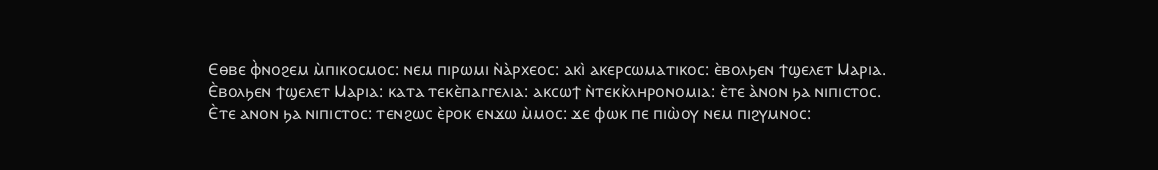Ⲉⲑⲃⲉ ⲫ̀ⲛⲟϩⲉⲙ ⲙ̀ⲡⲓⲕⲟⲥⲙⲟⲥ: ⲛⲉⲙ ⲡⲓⲣⲱⲙⲓ ⲛ̀ⲁ̀ⲣⲭⲉⲟⲥ: ⲁⲕⲓ̀ ⲁⲕⲉⲣⲥⲱⲙⲁⲧⲓⲕⲟⲥ: ⲉ̀ⲃⲟⲗϧⲉⲛ ϯϣⲉⲗⲉⲧ Ⲙⲁⲣⲓⲁ.
Ⲉ̀ⲃⲟⲗϧⲉⲛ ϯϣⲉⲗⲉⲧ Ⲙⲁⲣⲓⲁ: ⲕⲁⲧⲁ ⲧⲉⲕⲉ̀ⲡⲁⲅⲅⲉⲗⲓⲁ: ⲁⲕⲥⲱϯ ⲛ̀ⲧⲉⲕⲕ̀ⲗⲏⲣⲟⲛⲟⲙⲓⲁ: ⲉ̀ⲧⲉ ⲁ̀ⲛⲟⲛ ϧⲁ ⲛⲓⲡⲓⲥⲧⲟⲥ.
Ⲉ̀ⲧⲉ ⲁⲛⲟⲛ ϧⲁ ⲛⲓⲡⲓⲥⲧⲟⲥ: ⲧⲉⲛϩⲱⲥ ⲉ̀ⲣⲟⲕ ⲉⲛϫⲱ ⲙ̀ⲙⲟⲥ: ϫⲉ ⲫⲱⲕ ⲡⲉ ⲡⲓⲱ̀ⲟⲩ ⲛⲉⲙ ⲡⲓϩⲩⲙⲛⲟⲥ: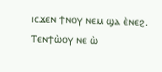ⲓⲥϫⲉⲛ ϯⲛⲟⲩ ⲛⲉⲙ ϣⲁ ⲉ̀ⲛⲉϩ.
Ⲧⲉⲛϯⲱ̀ⲟⲩ ⲛⲉ ⲱ̀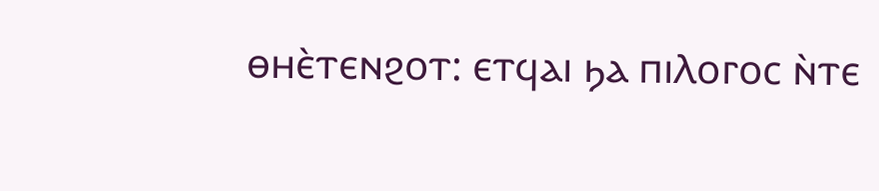ⲑⲏⲉ̀ⲧⲉⲛϩⲟⲧ: ⲉⲧϥⲁⲓ ϧⲁ ⲡⲓⲖⲟⲅⲟⲥ ⲛ̀ⲧⲉ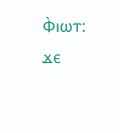Ⲫ̀ⲓⲱⲧ: ϫⲉ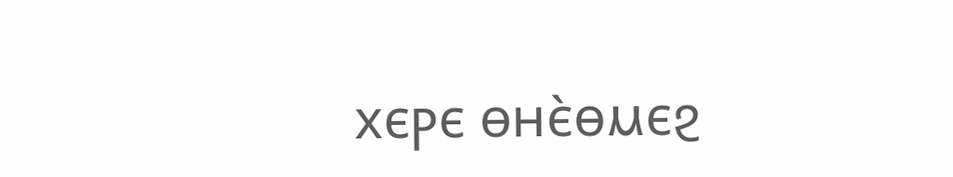ⲭⲉⲣⲉ ⲑⲏⲉ̀ⲑⲙⲉϩ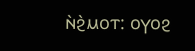ⲛ̀ϩ̀ⲙⲟⲧ: ⲟⲩⲟϩ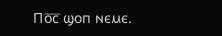Ⲡⲟ̅ⲥ̅ ϣⲟⲡ ⲛⲉⲙⲉ.